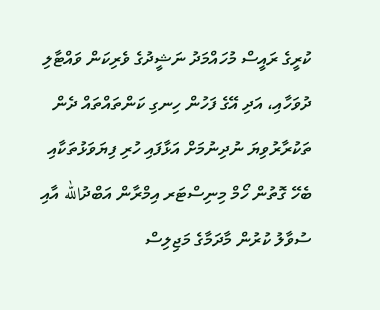ކުރީގެ ރައީސް މުހައްމަދު ނަޝީދުގެ ވެރިކަން ވައްޓާލި ދުވަހާއި، އަދި އޭގެ ފަހުން ހިނގި ކަންތައްތައް ދެން ތަކުރާރުވިޔަ ނުދިނުމަށް އަޅާފައި ހުރި ފިޔަވަޅުތަކާއި ބެހޭ ގޮތުން ހޯމް މިނިސްޓަރ އިމްރާން އަބްދުالله އާއި ސުވާލު ކުރުން މާދަމާގެ މަޖިލިސް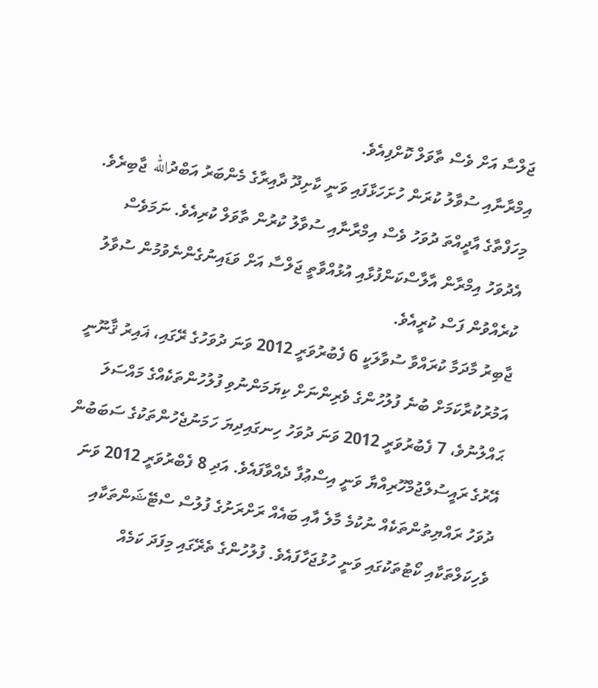ޖަލްސާ އަށް ވެސް ތާވަލް ކޮށްފިއެވެ.
އިމްރާނާއި ސުވާލު ކުރަން ހުށަހަޅާފައި ވަނީ ކާށިދޫ ދާއިރާގެ މެންބަރު އަބްދުالله ޖާބިރެވެ. މިހަފްތާގެ އާދީއްތަ ދުވަހު ވެސް އިމްރާނާއި ސުވާލު ކުރުން ތާވަލް ކުރިއެވެ. ނަމަވެސް އެދުވަހު އިމްރާން އާލާސްކަންފުޅާއި އުޅުއްވާތީ ޖަލްސާ އަށް ވަޑައިނުގެންނެވުމުން ސުވާލު ކުރެއްވުން ފަސް ކުރީއެވެ.
ޖާބިރު މާދަމާ ކުރައްވާ ސުވާލަކީ 6 ފެބުރުވަރީ 2012 ވަނަ ދުވަހުގެ ރޭގައި، ޣައިރު ޤާނޫނީ އަމުރުކުރާކަމަށް ބުނެ ފުލުހުންގެ ވެރިންނަށް ކިޔަމަންނުވި ފުލުހުންތަކެއްގެ މައްސަލަ ޙައްލުނުވެ، 7 ފެބުރުވަރީ 2012 ވަނަ ދުވަހު ހިނގައިދިޔަ ހަމަނުޖެހުންތަކުގެ ސަބަބުން އޭރުގެ ރައީސުލްޖުމްހޫރިއްޔާ ވަނީ އިސްޢުފާ ދެއްވާފައެވެ. އަދި 8 ފެބްރުވަރީ 2012 ވަނަ ދުވަހު ރައްޔިތުންތަކެއް ނުކުމެ މާލެ އާއި ބައެއް ރަށްރަށުގެ ފުލުސް ސްޓޭޝަންތަކާއި ވެހިކަލްތަކާއި ކޯޓުތަކުގައި ވަނީ ހުޅުޖަހާފައެވެ. ފުލުހުންގެ ތެރޭގައި މިފަދަ ކަމެއް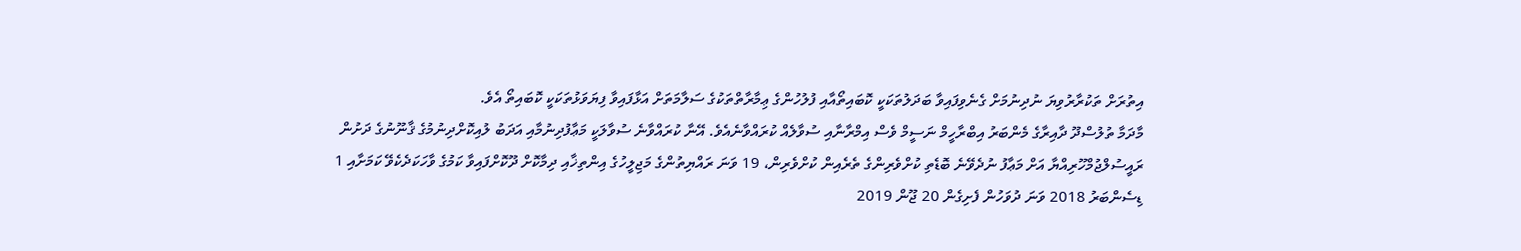އިތުރަށް ތަކުރާރުވިޔަ ނުދިނުމަށް ގެނެވިފައިވާ ބަދަލުތަކަކީ ކޮބައިތޯއާއި ފުލުހުންގެ ޢިމާރާތްތަކުގެ ސަލާމަތަށް އަޅާފައިވާ ފިޔަވަޅުތަކަކީ ކޮބައިތޯ އެވެ.
މާދަމާ ތުލުސްދޫ ދާއިރާގެ މެންބަރު އިބްރާހީމް ނަސީމް ވެސް އިމްރާނާއި ސުވާލެއް ކުރައްވާނެއެވެ. އޭނާ ކުރައްވާނެ ސުވާލަކީ މަޢާފުދިނުމާއި އަދަބު ލުއިކޮށްދިނުމުގެ ޤާނޫނުގެ ދަށުން ރައީސުލްޖުމްހޫރިއްޔާ އަށް މަޢާފު ނުދެވޭނެ ބޮޑެތި ކުށްވެރިންގެ ތެރެއިން ކުށްވެރިން، 19 ވަނަ ރައްޔިތުންގެ މަޖިލީހުގެ އިންތިޚާއި ދިމާކޮށް ދޫކޮށްފައިވާ ކަމުގެ ވާހަކަދެކެވޭ ކަމަށާއި 1 ޑިސެންބަރު 2018 ވަނަ ދުވަހުން ފެށިގެން 20 ޖޫން 2019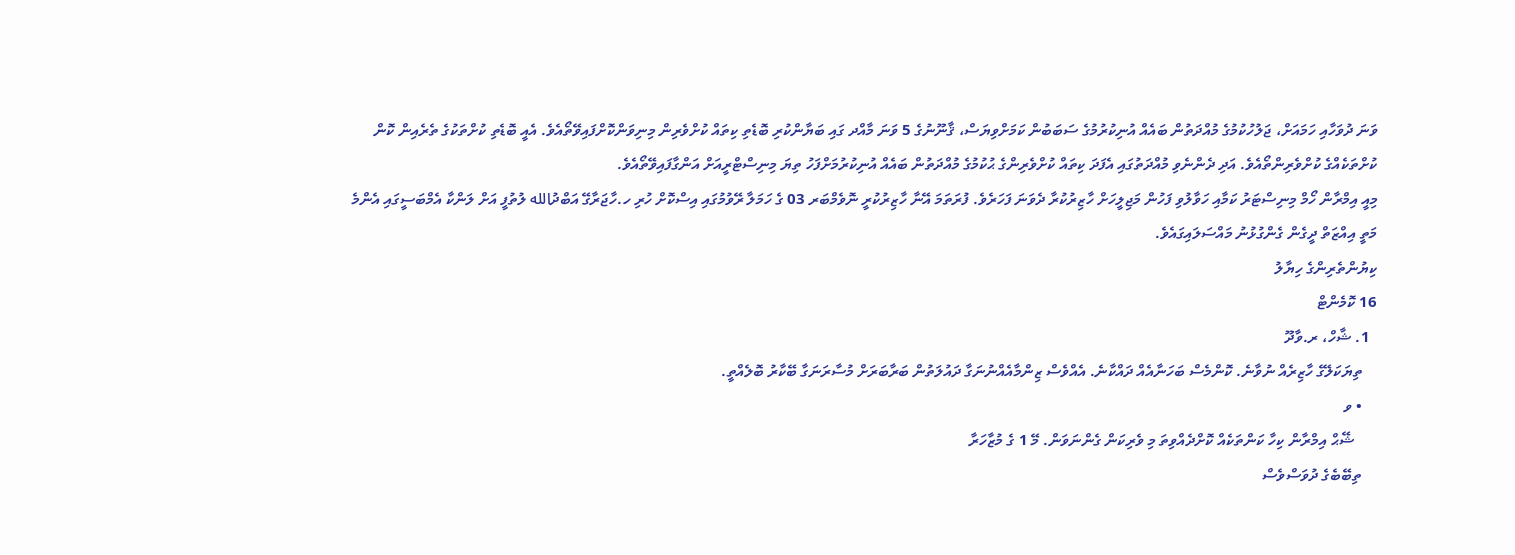ވަނަ ދުވަހާއި ހަމައަށް، ޖަލުހުކުމުގެ މުއްދަތުން ބައެއް އުނިކުރުމުގެ ސަބަބުން ކަމަށްވިޔަސް، ޤާނޫނުގެ 5 ވަނަ މާއްދ ގައި ބަޔާންކުރި ބޮޑެތި ކިތައް ކުށްވެރިން މިނިވަންކޮށްފައިވޭތޯއެވެ. އެއީ ބޮޑެތި ކުށްތަކުގެ ތެރެއިން ކޮން ކުށްތަކެއްގެ ކުށްވެރިންތޯއެވެ. އަދި ދެންނެވި މުއްދަތުގައި އެފަދަ ކިތައް ކުށްވެރިންގެ ޙުކުމުގެ މުއްދަތުން ބައެއް އުނިކުރުމަށްފަހު ތިޔަ މިނިސްޓްރީއަށް އަންގާފައިވޭތޯއެވެ.
މިއީ އިމްރާން ހޯމް މިނިސްޓަރު ކަމާއި ހަވާލުވި ފަހުން މަޖިލީހަށް ހާޒިރުކުރާ ދެވަނަ ފަހަރެވެ. ފުރަތަމަ އޭނާ ހާޒިރުކުރީ ނޮވެމްބަރ 03 ގެ ހަމަލާ ރޭވުމުގައި އިސްކޮށް ހުރި ހ.ހާޖަރާގޭ އަބްދުالله ލުތުފީ އަށް ލަންކާ އެމްބަސީގައި އެންމެ މަތީ އިއްޒަތް ދީގެން ގެންގުޅުނު މައްސަލައިގައެވެ.
ކިޔުންތެރިންގެ ހިޔާލު
16 ކޮމެންޓް
  1. ޝާހް، ރ.ވާދޫ
    ތިޔަކަލޭގެ ހާޒިރެއް ނުވާނެ. ކޮންމެސް ބަހަނާއެއް ދައްކާނެ. އެއްވެސް ޒިންމާއެއްނުނަގާ ދައުލަތުން ބަރާބަރަށް މުސާރަނަގާ ބޭކާރު ބޮލެއްތީ.
    • ވ
      ޝޭޙް އިމްރާން ކިހާ ކަންތަކެއް ކޮށްދެއްވިތަ މި ވެރިކަން ގެންނަވަން. މޭ 1 ގެ މުޒާހަރާ
    ތިބޭބެގެ ދުވަސްވެސް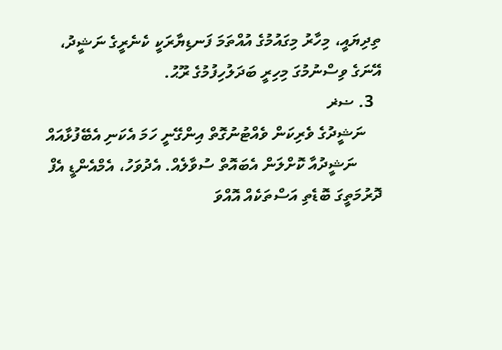ތިދިޔައީ، މިހާރު މިގައުމުގެ އުއްތަމަ ފަނޑިޔާރަކީ ކެނެރީގެ ނަޝީދު، އޭނަގެ ވިސްނުމުގަ މިހިރީ ބަދަލުހިފުމުގެ ރޫޙު.
  3. ޟޜ
    ނަޝީދުގެ ވެރިކަން ވެއްޓުނުގޮތް އިންގޭނީ ހަމަ އެކަނި އެބޭފުޅާއައް
      ނަޝީދުއާ ކޮށްލަން އެބައޮތް ސުވާލެއް. އެދުވަހު، އެމްއެންޑީ އެފް ދޮރުމަތީގަ ބޮޑެތި އަސްތަކެއް އޮއްވަ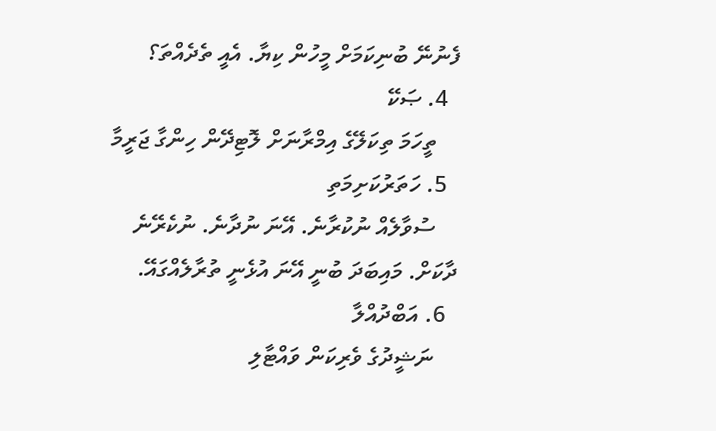ފެނުނޭ ބުނިކަމަށް މީހުން ކިޔާ. އެއީ ތެދެއްތަ؟
  4. ޞަކޭ
    ތީހަމަ ތިކަލޭގެ އިމްރާނަށް ލޮޓިދޭން ހިންގާ ޖަރީމާ
  5. ހަތަރުކަށިމަތި
    ސުވާލެއް ނުކުރާނެ. އޭނަ ނުދާނެ. ނުކެރޭނެ ދާކަށް. މައިބަދަ ބުނީ އޭނަ އުޅެނީ ތުރާލެއްގައޭ.
  6. އަބްދުއްލާ
    ނަޝީދުގެ ވެރިކަން ވައްޓާލި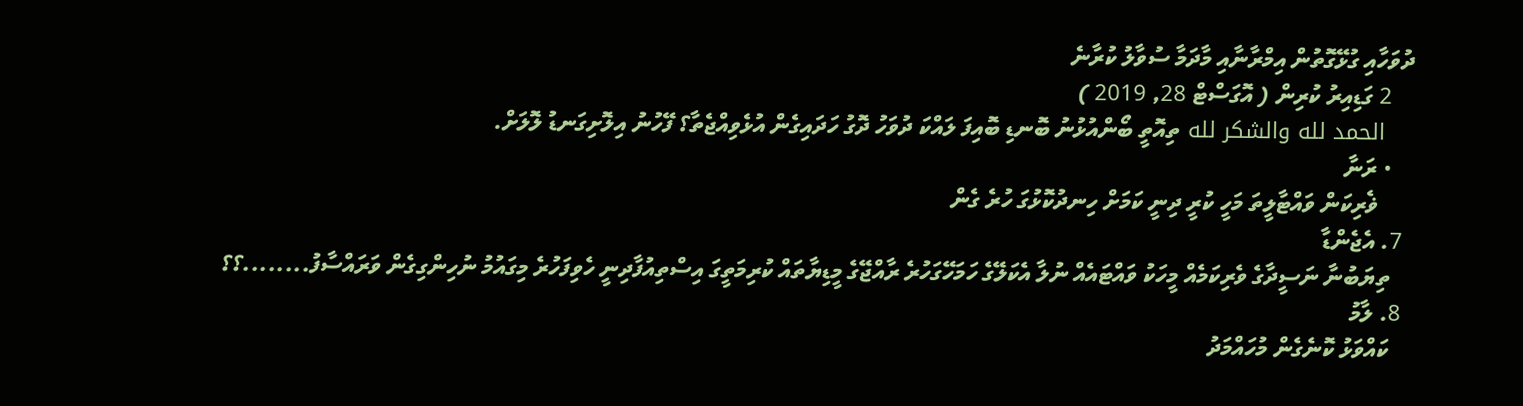ދުވަހާއި ގުޅޭގޮތުން އިމްރާނާއި މާދަމާ ސުވާލު ކުރާނެ
    2 ގަޑިއިރު ކުރިން ( އޮގަސްޓް 28, 2019 )
    الحمد لله والشكر لله ތިއޮތީ ބޯންއުޅުނު ބޮނޑި ބޮއިފަ ލައްކަ ދުވަހު ދޮގު ހަދައިގެން އުޅެވިއްޖެތާ؟ ފޭހުނު އިލޮށިގަނޑު ލޮލަށް.
    • ރަނާ
      ޥެރިކަން ވައްޓާލީތަ މަހީ ކުރީ ދިނީ ކަމަށް ހިނދުކޮޅުގަ ހުރެ ގެން
  7. އެޖެންޑާ
    ތިޔަބުނާ ނަސީދާގެ ވެރިކަމެއް މީހަކު ވައްޓައެއް ނުލާ އެކަލޭގެ ހަމަހޭގަހުރެ ރާއްޖޭގެ މީޑިޔާތައް ކުރިމަތީގަ އިސްތިއުފާދިނީ ހެވިފަހުރެ މިގައުމު ނުހިންގިގެން ވަރައްސާފު........؟؟
  8. ލާމު
    ކައްވަޅު ކޮނެގެން މުހައްމަދު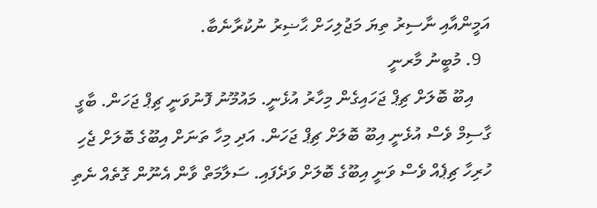އަމީންއާއި ނާސިރު ތިޔަ މަޖުލިހަށް ޙާޟިރު ނުކުރާނެބާ.
  9. މުބީނު މާރނީ
    އިބޫ ބޮލަށް ޗިޕް ޖަހައިގެން މިހާރު އުޅެނީ. މައުމޫނު ފޮނުވަނީ ޗިޕް ޖަހަން. ބާގީ ގާސިމް ވެސް އުޅެނީ އިބޫ ބޮލަށް ޗިޕް ޖަހަން. އަދި މިހާ ތަނަށް އިބޫގެ ބޮލަށް ޖެހި ހުރިހާ ޗިޕެއް ވެސް ވަނީ އިބޫގެ ބޮލަށް ވަދެފައި. ސަލާމަތް ވާން އެނޫން ގޮތެއް ނެތި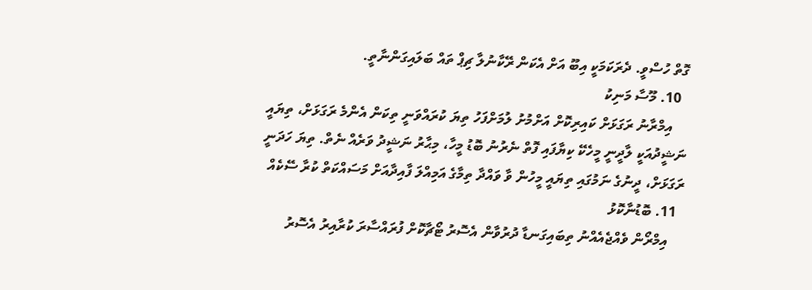ގޮތް ހުސްވީ. ދެރަކަމަކީ އިބޫ އަށް އެކަން ރޭކާނުލާ ޗިޕް ތައް ބަލައިގަންނާތީ.
  10. މޫސާ މަނިކު
    އިމްރާނު ރަގަޅަށް ކައިރިކޮށް އަށްމުށު ލުމަށްފަހު ތިޔަ ކުރައްވަނީ ތިކަން އެންމެ ރަގަޅަށް، ތިޔައީ ނަޝީދުއަކީ ލާދީނީ މީހެކޭ ކިޔާފައި ފޮތް ނެރުނު ބޮޑު މީހާ، މިޙާރު ނަޝީދު ވަރެއް ނެތް. ތިޔަ ހަދަނީ ރަގަޅަށް، ދީނުގެ ނަމުގައި ތިޔައީ މީހުން ވާ ވައްދާ ތިމާގެ އަމިއްލަ ފާއިދާއަށް މަސައްކަތް ކުރާ ސޭކެއް
  11. ބޮޑުނާކޮޅު
    އިމްރޯން ވެއްޖެއެއްނު ތިބައިގަނޑާ ދުރުވާން އެސޮރު ޓޯޗާކޮށް ފުރައްސާރަ ކުރާއިރު އެސޮރު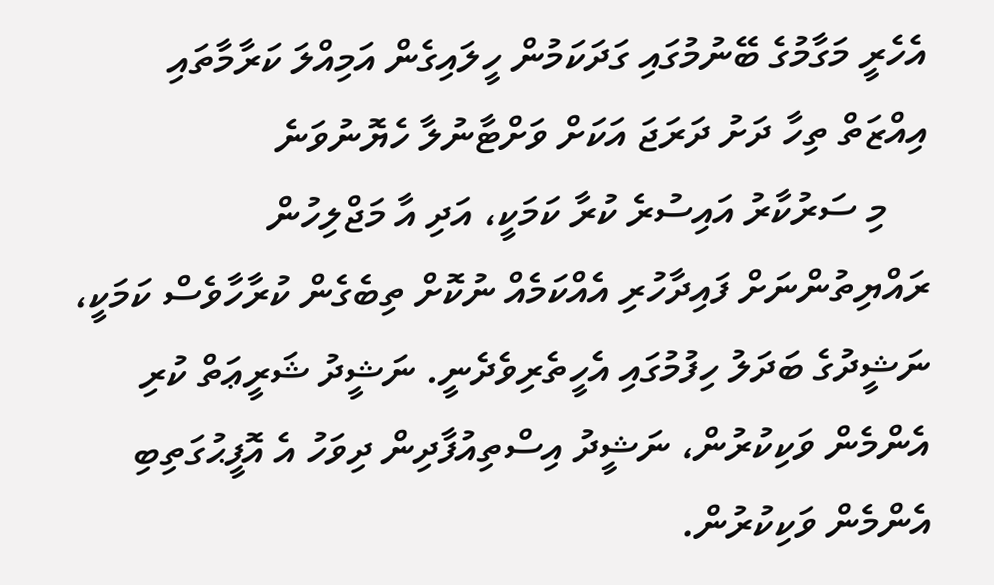އެހެރީ މަގާމުގެ ބޭނުމުގައި ގަދަކަމުން ހީލައިގެން އަމިއްލަ ކަރާމާތައި އިއްޒަތް ތިހާ ދަށު ދަރަޖަ އަކަށް ވަށްޓާނުލާ ހެޔޮނުވަނެ
    މި ސަރުކާރު އައިސުރެ ކުރާ ކަމަކީ، އަދި އާ މަޖްލިހުން ރައްޔިތުންނަށް ފައިދާހުރި އެއްކަމެއް ނުކޮށް ތިބެގެން ކުރާހާވެސް ކަމަކީ، ނަޝީދުގެ ބަދަލު ހިފުމުގައި އެހީތެރިވެދެނީ. ނަޝީދު ޝަރީޢަތް ކުރި އެންމެން ވަކިކުރުން، ނަޝީދު އިސްތިއުފާދިން ދިވަހު އެ އޮފީޙުގަތިބި އެންމެން ވަކިކުރުން.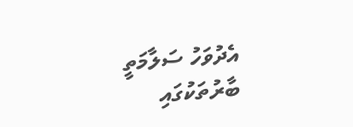އެދުވަހު ސަލާމަތީ ބާރުތަކުގައި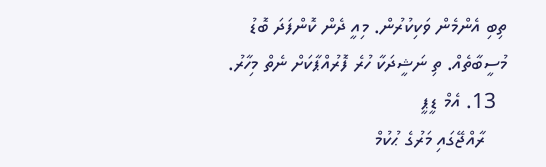ތިބި އެންމެން ވަކިކުރުން. މިއީ ދެން ކޮންފަދަ ބޮޑު މުސީބާތެއް. ތި ނަޝީދަކާ ހުރެ ފޮރުއްޕާކަށް ނެތް މިހާރު.
  13. އެމް ޑީޕީ
    ރާއްޖޭގައި މަރުގެ ޙުކުމް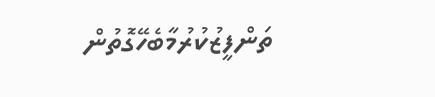ތަންފީޒުކުރުމާބެހޭގޮތުން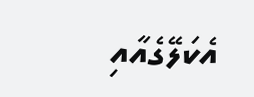އެކަލޭގެއާއި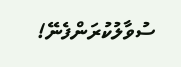ސުވާލުކުރަންފެނޭ!